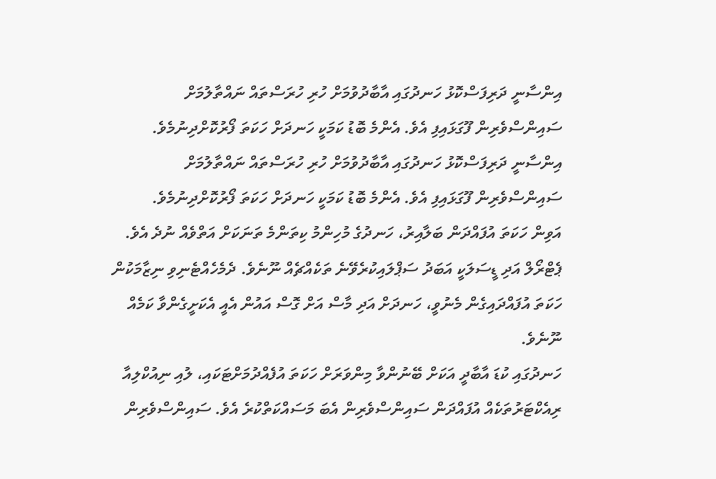އިންސާނީ ދަރިފަސްކޮޅު ހަނދުގައި އާބާދުވުމަށް ހުރި ހުރަސްތައް ނައްތާލުމަށް ސައިންސްވެރިން ފޫގަޅައިފި އެވެ. އެންމެ ބޮޑު ކަމަކީ ހަނދަށް ހަކަތަ ފޯރުކޮށްދިނުމެވެ.
އިންސާނީ ދަރިފަސްކޮޅު ހަނދުގައި އާބާދުވުމަށް ހުރި ހުރަސްތައް ނައްތާލުމަށް ސައިންސްވެރިން ފޫގަޅައިފި އެވެ. އެންމެ ބޮޑު ކަމަކީ ހަނދަށް ހަކަތަ ފޯރުކޮށްދިނުމެވެ.
އަވިން ހަކަތަ އުފައްދަން ބަލާއިރު، ހަނދުގެ މުހިންމު ކިތަންމެ ތަނަކަށް އަތްވެއް ނުދެ އެވެ. ޕެޓްރޯލް އަދި ޑީސަލަކީ އަބަދު ސަޕްލައިކުރެވޭނެ ތަކެއްޗެއް ނޫނެވެ. ދެމެހެއްޓެނިވި ނިޒާމަކުން ހަކަތަ އުފައްދައިގެން މެނުވީ، ހަނދަށް އަދި މާސް އަށް ގޮސް އައުން އެއީ އެކަށީގެންވާ ކަމެއް ނޫނެވެ.
ހަނދުގައި ކުޑަ އާބާދީ އަކަށް ބޭނުންވާ މިންވަރަށް ހަކަތަ އުފެއްދުމަށްޓަކައި، ލުއި ނިއުކްލިއާ ރިއެކްޓަރުތަކެއް އުފައްދަން ސައިންސްވެރިން އެބަ މަސައްކަތްކުރެ އެވެ. ސައިންސްވެރިން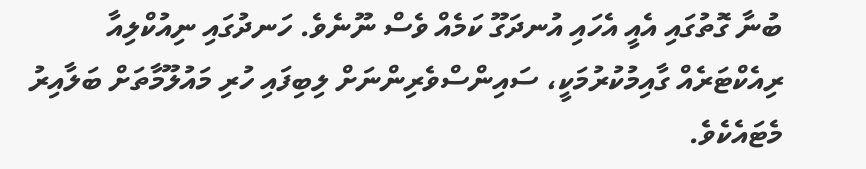ބުނާ ގޮތުގައި އެއީ އެހައި އުނދަގޫ ކަމެއް ވެސް ނޫނެވެ. ހަނދުގައި ނިއުކްލިއާ ރިއެކްޓަރެއް ގާއިމުކުރުމަކީ، ސައިންސްވެރިންނަށް ލިބިފައި ހުރި މައުލޫމާތަށް ބަލާއިރު މެޓައެކެވެ.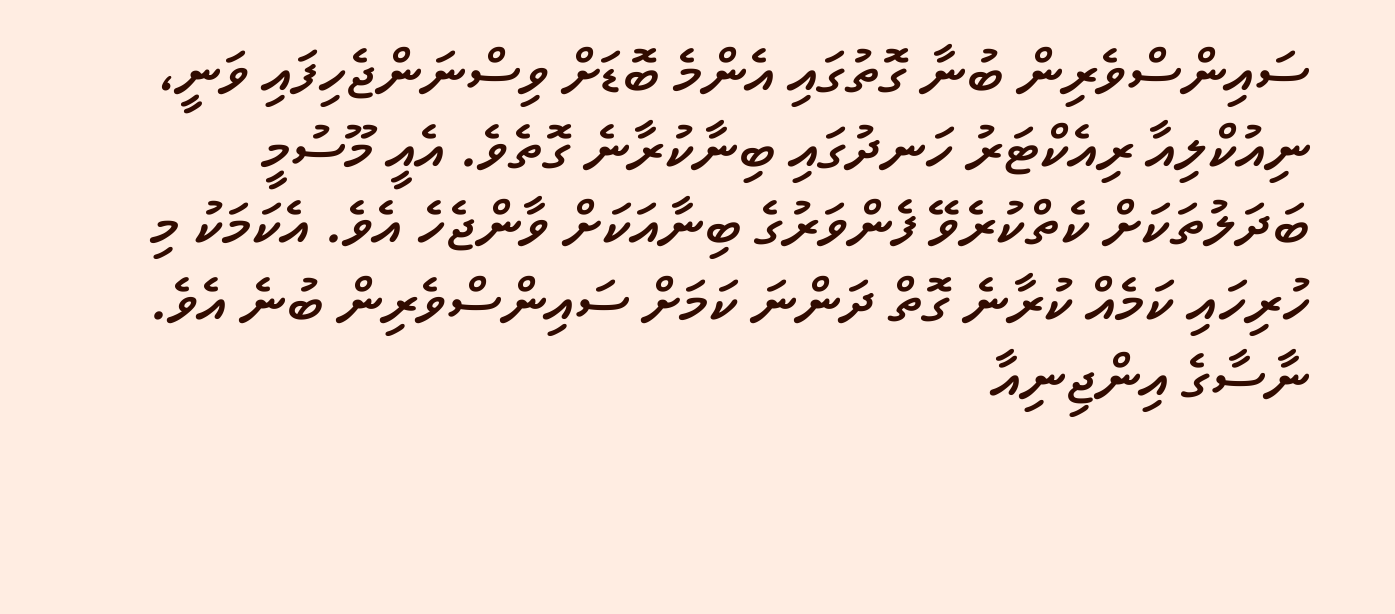ސައިންސްވެރިން ބުނާ ގޮތުގައި އެންމެ ބޮޑަށް ވިސްނަންޖެހިފައި ވަނީ، ނިއުކްލިއާ ރިއެކްޓަރު ހަނދުގައި ބިނާކުރާނެ ގޮތެވެ. އެއީ މޫސުމީ ބަދަލުތަކަށް ކެތްކުރެވޭ ފެންވަރުގެ ބިނާއަކަށް ވާންޖެހެ އެވެ. އެކަމަކު މި ހުރިހައި ކަމެއް ކުރާނެ ގޮތް ދަންނަ ކަމަށް ސައިންސްވެރިން ބުނެ އެވެ.
ނާސާގެ އިންޖިނިއާ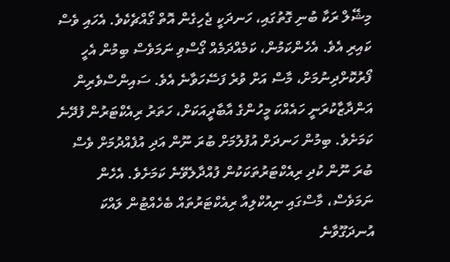މިޝޭލް ރަކާ ބުނި ގޮތުގައި، ހަނދަކީ ޖެހިގެން އޮތް ގޯއްޗެކެވެ. އެހައި ވެސް ކައިރި އެވެ. އެހެންކަމުން، ކަމެއްދަމެއް ގޯސްވި ނަމަވެސް ބިމުން އެހީ ފޯރުކޮށްދިނުމަށް، މާސް އަށް ވުރެ ފަސޭހަވާނެ އެވެ. ސައިންސްވެރިން އަންދާޒާކުރަނީ ހައެއްކަ މީހުންގެ އާބާދީއަކަށް، ހަތަރު ރިއެކްޓަރުން ފުދޭނެ ކަމަށެވެ. ބިމުން ހަނދަށް އުފުލުމަށް ބުރަ ނޫން އަދި އުފެއްދުމަށް ވެސް ބުރަ ނޫން ކުދި ރިއެކްޓަރުތަކަކުން ފުއްދާލެވޭނެ ކަމަށެވެ. އެހެން ނަމަވެސް، މާސްގައި ނިއުކްލިއާ ރިއެކްޓަރުތައް ބެހެއްޓުން ލައްކަ އުނދަގޫވާނެ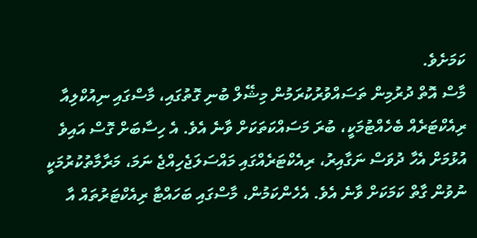ކަމަށެވެ.
މާސް އޮތް ދުރުމިން ތަސައްވުރުކުރަމުން މިޝޭލް ބުނި ގޮތުގައި، މާސްގައި ނިއުކްލިއާ ރިއެކްޓަރެއް ބެހެއްޓުމަކީ، ބުރަ މަސައްކަތަކަށް ވާނެ އެވެ. އެ ހިސާބަށް ގޮސް އައިވެ އުޅުމަށް އެހާ ދުވަސް ނަގާއިރު، ރިއެކްޓަރެއްގައި މައްސަލަޖެހިއްޖެ ނަމަ، މަރާމާތުކުރުމަކީ ނުވުން ގާތް ކަމަކަށް ވާނެ އެވެ. އެހެންކަމުން، މާސްގައި ބަހައްޓާ ރިއެކްޓަރުތައް އާ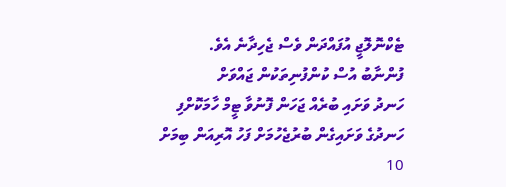ޓެކްނޮލޮޖީ އުފައްދަން ވެސް ޖެހިދާނެ އެވެ.
ފުންނާބު އުސް ކުންފުނިތަކުން ޖައްވަށް
ހަނދު ވަށައި ބުރެއް ޖަހަން ފޮނުވާ ޓީމް ހާމަކޮށްފި
ހަނދުގެ ވަށައިގެން ބުރުޖެހުމަށް ފަހު އޮރިއަން ބިމަށް
10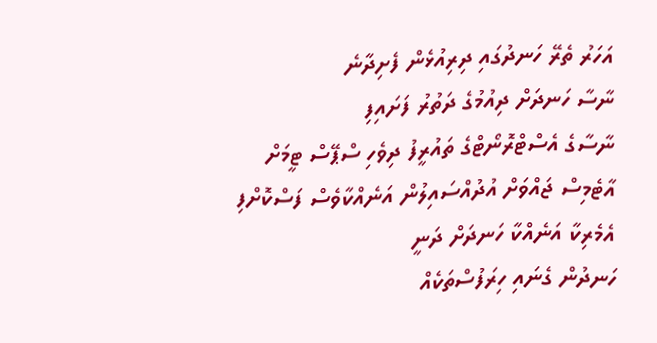އަހަރު ތެރޭ ހަނދުގައި ދިރިއުޅެން ފެށިދާނެ
ނާސާ ހަނދަށް ދިއުމުގެ ދަތުރު ފަށައިފި
ނާސާގެ އެސްޓްރޮނޯޓްގެ ތައުރީފު ދިވެހި ސްޕޭސް ޓީމަށް
އާޓެމިސް ޖައްވަށް އުދުއްސައިލުން އަނެއްކާވެސް ފަސްކޮށްފި
އެމެރިކާ އަނެއްކާ ހަނދަށް ދަނީ
ހަނދުން ގެނައި ހިރަފުސްތަކެއް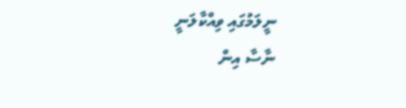ނީލަމުގައި ވިއްކާލަނީ
ނާސާ އިން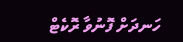ހަނދަށް ފޮނުވާ ރޮކެޓް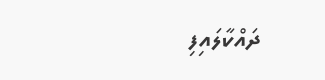ދައްކާލައިފި